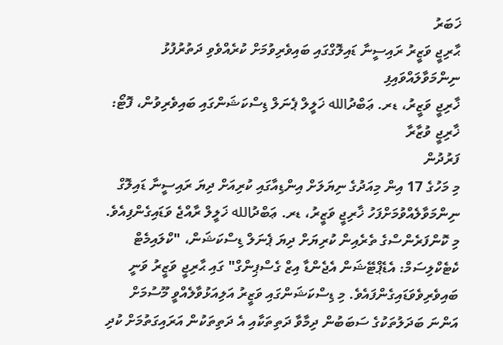ޚަބަރު
ޙާރިޖީ ވަޒީރު ރައިސީނާ ޑައިލޮގްގައި ބައިވެރިވުމަށް ކުރެއްވެވި ދަތުރުފުޅު ނިންމަވާލައްވައިފި
ޚާރިޖީ ވަޒީރު، ޑރ. ޢަބްދުالله ޚަލީލް ޕެނަލް ޑިސްކަޝަންގައި ބައިވެރިވުން، ފޮޓޯ: ޚާރިޖީ ވުޒާރާ
ފަރުދުން
މި މަހުގެ 17 އިން މިއަދުގެ ނިޔަލަށް އިންޑިއާގައި ކުރިއަށް ދިޔަ ރައިސީނާ ޑައިލޮގް ނިންމަވާލެއްވުމަށްފަހު ޚާރިޖީ ވަޒީރު، ޑރ. ޢަބްދުالله ޚަލީލް ރާއްޖެ ވަޑައިގެންފިއެވެ.
މި ކޮންފަރެންސްގެ ތެރެއިން ކުރިޔަށް ދިޔަ ޕެނަލް ޑިސްކަޝަން، "ކްލައިމެޓް ކެޓެކްލިސަމް: އެޑެޕްޓޭޝަން އެޖެންޑާ އިޒް ގެސްޕިންގް" ގައި ޙާރިޖީ ވަޒީރު ވަނީ ބައިވެރިވެވަޑައިގެންފައެވެ. މި ޑިސްކަޝަންގައި ވަޒީރު އަލިއަޅުވާލެއްވީ މޫސުމަށް އަންނަ ބަދަލުތަކުގެ ސަބަބުން ދިމާވާ ދަތިތަކާއި އެ ދަތިތަކުން އަރައިގަތުމަށް ކުދި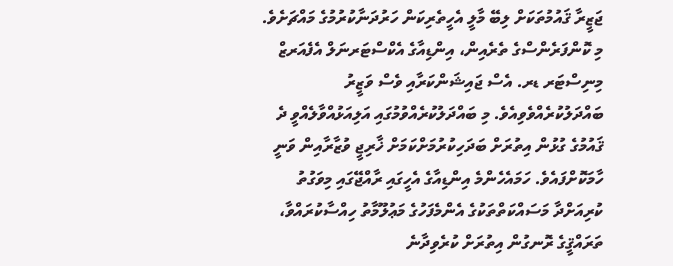ޖަޒީރާ ޤައުމުތަކަށް ލިބޭ މާލީ އެހީތެރިކަން ހަރުދަނާކުރުމުގެ މައްޗަށެވެ.
މި ކޮންފަރެންސްގެ ތެރެއިން، އިންޑިއާގެ އެކްސްޓަރނަލް އެފެއަރޒް މިނިސްޓަރ ޑރ. އެސް ޖައިޝަންކަރާއި ވެސް ވަޒީރު ބައްދަލުކުރެއްވެވިއެވެ. މި ބައްދަލުކުރެއްވުމުގައި އަލިއަޅުއްވާލެއްވީ ދެ ޤައުމުގެ ގުޅުން އިތުރަށް ބަދަހިކުރުމަށްކަމަށް ޚާރިޖީ ވުޒާރާއިން ވަނީ ހާމަކޮށްފައެވެ. ހަމައެހެންމެ އިންޑިއާގެ އެހީގައި ރާއްޖޭގައި މިވަގުތު ކުރިއަށްދާ މަސައްކަތްތަކުގެ އެންމެފަހުގެ މަޢުލޫމާތު ހިއްސާކުރައްވާ، ތަރައްޤީގެ ރޮނގުން އިތުރަށް ކުރެވިދާނެ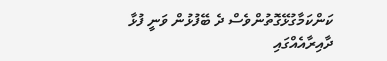ކަންކަމާގުޅޭގޮތުންވެސް ދެ ބޭފުޅުން ވަނީ ފުޅާ ދާއިރާއެއްގައި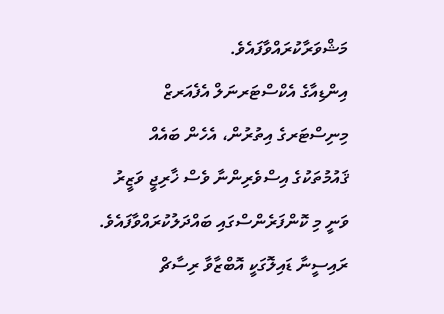މަޝްވަރާކުރައްވާފައެވެ.
އިންޑިއާގެ އެކްސްޓަރނަލް އެފެއަރޒް މިނިސްޓަރގެ އިތުރުން، އެހެން ބައެއް ޤައުމުތަކުގެ އިސްވެރިންނާ ވެސް ޚާރިޖީ ވަޒީރު ވަނީ މި ކޮންފަރެންސްގައި ބައްދަލުކުރައްވާފައެވެ.
ރައިސީނާ ޑައިލޮގަކީ އޮބްޒާވާ ރިސާޗް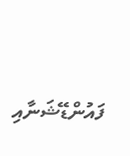ފައުންޑޭޝަނާއި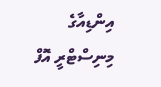އިންޑިއާގެ މިނިސްޓްރީ އޮފް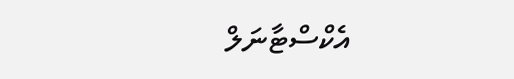އެކްސްޓާނަލް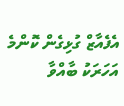އެފެއާޒް ގުޅިގެން ކޮންމެ އަހަރަކު ބާއްވާ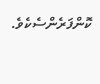ކޮންފަރެންސެކެވެ.